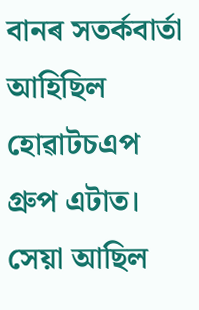বানৰ সতৰ্কবাৰ্তা আহিছিল হোৱাটচএপ গ্ৰুপ এটাত। সেয়া আছিল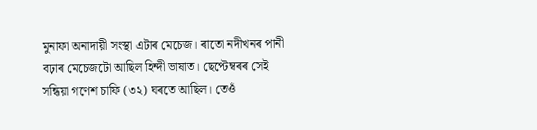মুনাফা অনাদায়ী সংস্থা এটাৰ মেচেজ। ৰাতো নদীখনৰ পানী বঢ়াৰ মেচেজটো আছিল হিন্দী ভাষাত। ছেপ্টেম্বৰৰ সেই সন্ধিয়া গণেশ চাফি (৩২) ঘৰতে আছিল। তেওঁ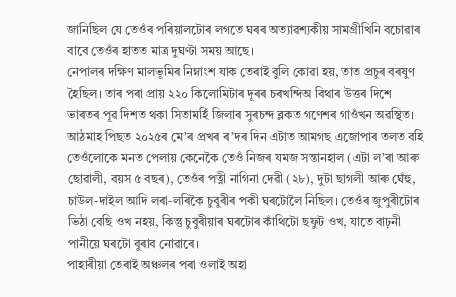জানিছিল যে তেওঁৰ পৰিয়ালটোৰ লগতে ঘৰৰ অত্যাৱশ্যকীয় সামগ্ৰীখিনি বচোৱাৰ বাবে তেওঁৰ হাতত মাত্ৰ দুঘণ্টা সময় আছে।
নেপালৰ দক্ষিণ মালভূমিৰ নিম্নাংশ যাক তেৰাই বুলি কোৱা হয়, তাত প্ৰচুৰ বৰষুণ হৈছিল। তাৰ পৰা প্ৰায় ২২০ কিলোমিটাৰ দূৰৰ চৰখন্দিঅ বিথাৰ উত্তৰ দিশে ভাৰতৰ পূৱ দিশত থকা সিতামৰ্হি জিলাৰ সুৰচন্দ ব্লকত গণেশৰ গাওঁখন অৱস্থিত।
আঠমাহ পিছত ২০২৫ৰ মে’ৰ প্ৰখৰ ৰ’দৰ দিন এটাত আমগছ এজোপাৰ তলত বহি তেওঁলোকে মনত পেলায় কেনেকৈ তেওঁ নিজৰ যমজ সন্তানহাল (এটা ল’ৰা আৰু ছোৱালী, বয়স ৫ বছৰ), তেওঁৰ পত্নী নাগিনা দেৱী (২৮), দুটা ছাগলী আৰু ঘেঁহু, চাউল-দাইল আদি লৰা-লৰিকৈ চুবুৰীৰ পকী ঘৰটোলৈ নিছিল। তেওঁৰ জুপুৰীটোৰ ভিঠা বেছি ওখ নহয়, কিন্তু চুবুৰীয়াৰ ঘৰটোৰ কাঁথিটো ছফুট ওখ, যাতে বাঢ়নী পানীয়ে ঘৰটো বুৰাব নোৱাৰে।
পাহাৰীয়া তেৰাই অঞ্চলৰ পৰা ওলাই অহা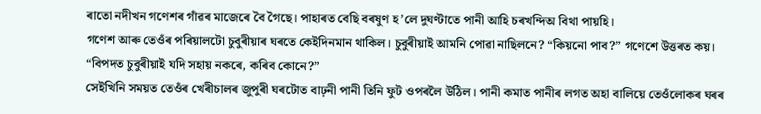ৰাতো নদীখন গণেশৰ গাঁৱৰ মাজেৰে বৈ গৈছে। পাহাৰত বেছি বৰষুণ হ’লে দুঘণ্টাতে পানী আহি চৰখন্দিঅ বিথা পায়হি।
গণেশ আৰু তেওঁৰ পৰিয়ালটো চুবুৰীয়াৰ ঘৰতে কেইদিনমান থাকিল। চুবুৰীয়াই আমনি পোৱা নাছিলনে? “কিয়নো পাব?” গণেশে উত্তৰত কয়। “বিপদত চুবুৰীয়াই যদি সহায় নকৰে, কৰিব কোনে?”
সেইখিনি সময়ত তেওঁৰ খেৰীচালৰ জুপুৰী ঘৰটোত বাঢ়নী পানী তিনি ফুট ওপৰলৈ উঠিল। পানী কমাত পানীৰ লগত অহা বালিয়ে তেওঁলোকৰ ঘৰৰ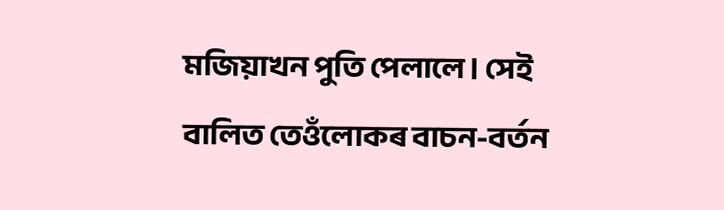মজিয়াখন পুতি পেলালে। সেই বালিত তেওঁলোকৰ বাচন-বৰ্তন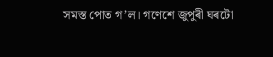সমস্ত পোত গ’ল। গণেশে জুপুৰী ঘৰটো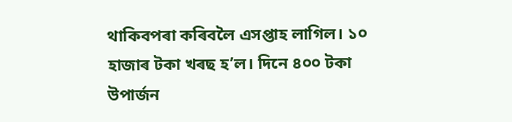থাকিবপৰা কৰিবলৈ এসপ্তাহ লাগিল। ১০ হাজাৰ টকা খৰছ হ’ল। দিনে ৪০০ টকা উপাৰ্জন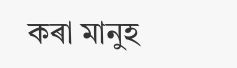কৰা মানুহ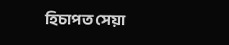হিচাপত সেয়া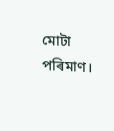মোটা পৰিমাণ।